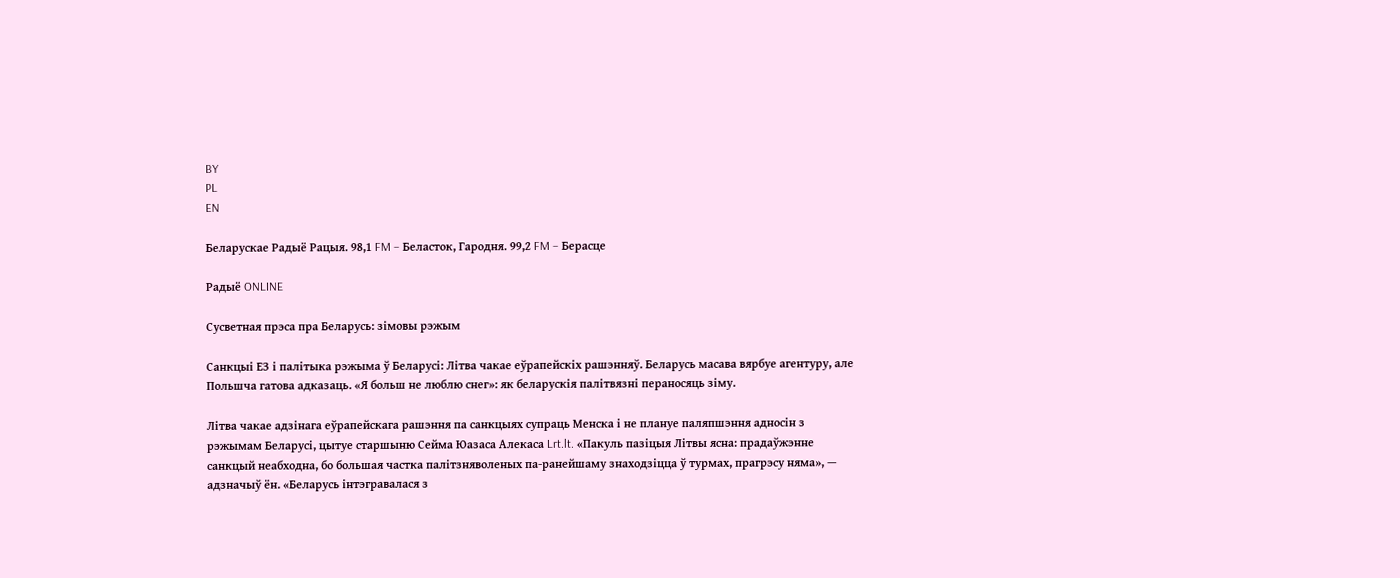BY
PL
EN

Беларускае Радыё Рацыя. 98,1 FM – Беласток, Гародня. 99,2 FM – Берасце

Радыё ONLINE

Cусветная прэса пра Беларусь: зімовы рэжым

Санкцыі ЕЗ і палітыка рэжыма ў Беларусі: Літва чакае еўрапейскіх рашэнняў. Беларусь масава вярбуе агентуру, але Польшча гатова адказаць. «Я больш не люблю снег»: як беларускія палітвязні пераносяць зіму.

Літва чакае адзінага еўрапейскага рашэння па санкцыях супраць Менска і не плануе паляпшэння адносін з рэжымам Беларусі, цытуе старшыню Сейма Юазаса Алекаса Lrt.lt. «Пакуль пазіцыя Літвы ясна: прадаўжэнне санкцый неабходна, бо большая частка палітзняволеных па-ранейшаму знаходзіцца ў турмах, прагрэсу няма», — адзначыў ён. «Беларусь інтэгравалася з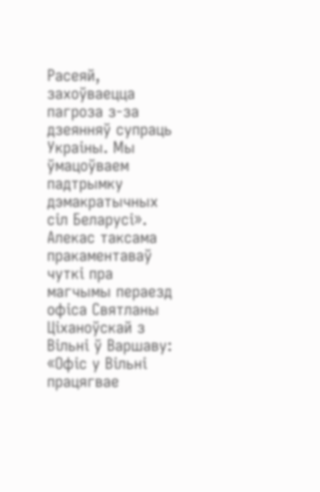Расеяй, захоўваецца пагроза з-за дзеянняў супраць Украіны. Мы ўмацоўваем падтрымку дэмакратычных сіл Беларусі». Алекас таксама пракаментаваў чуткі пра магчымы пераезд офіса Святланы Ціханоўскай з Вільні ў Варшаву: «Офіс у Вільні працягвае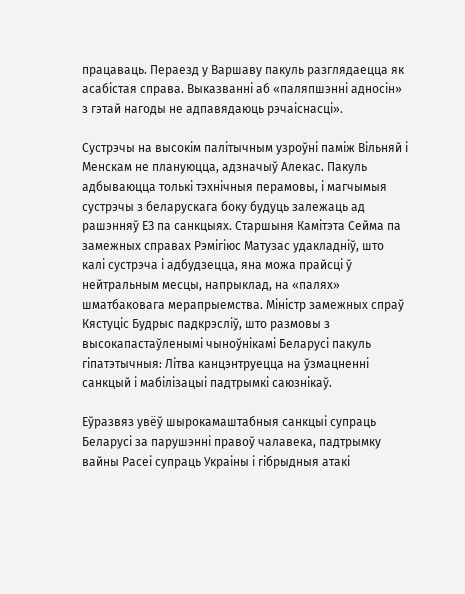працаваць. Пераезд у Варшаву пакуль разглядаецца як асабістая справа. Выказванні аб «паляпшэнні адносін» з гэтай нагоды не адпавядаюць рэчаіснасці».

Сустрэчы на высокім палітычным узроўні паміж Вільняй і Менскам не плануюцца, адзначыў Алекас. Пакуль адбываюцца толькі тэхнічныя перамовы, і магчымыя сустрэчы з беларускага боку будуць залежаць ад рашэнняў ЕЗ па санкцыях. Старшыня Камітэта Сейма па замежных справах Рэмігіюс Матузас удакладніў, што калі сустрэча і адбудзецца, яна можа прайсці ў нейтральным месцы, напрыклад, на «палях» шматбаковага мерапрыемства. Міністр замежных спраў Кястуціс Будрыс падкрэсліў, што размовы з высокапастаўленымі чыноўнікамі Беларусі пакуль гіпатэтычныя: Літва канцэнтруецца на ўзмацненні санкцый і мабілізацыі падтрымкі саюзнікаў.

Еўразвяз увёў шырокамаштабныя санкцыі супраць Беларусі за парушэнні правоў чалавека, падтрымку вайны Расеі супраць Украіны і гібрыдныя атакі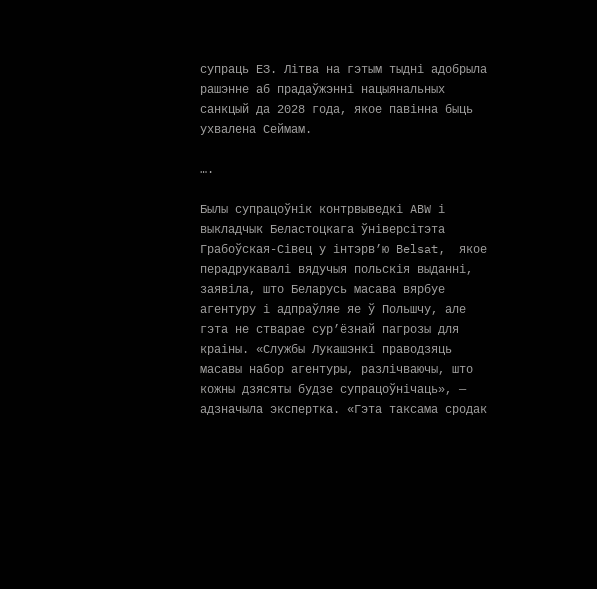супраць ЕЗ. Літва на гэтым тыдні адобрыла рашэнне аб прадаўжэнні нацыянальных санкцый да 2028 года, якое павінна быць ухвалена Сеймам.

….

Былы супрацоўнік контрвыведкі ABW і выкладчык Беластоцкага ўніверсітэта Грабоўская-Сівец у інтэрв’ю Belsat,  якое перадрукавалі вядучыя польскія выданні, заявіла, што Беларусь масава вярбуе агентуру і адпраўляе яе ў Польшчу, але гэта не стварае сур’ёзнай пагрозы для краіны. «Службы Лукашэнкі праводзяць масавы набор агентуры, разлічваючы, што кожны дзясяты будзе супрацоўнічаць», — адзначыла экспертка. «Гэта таксама сродак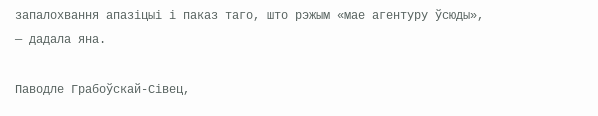запалохвання апазіцыі і паказ таго, што рэжым «мае агентуру ўсюды», — дадала яна.

Паводле Грабоўскай-Сівец,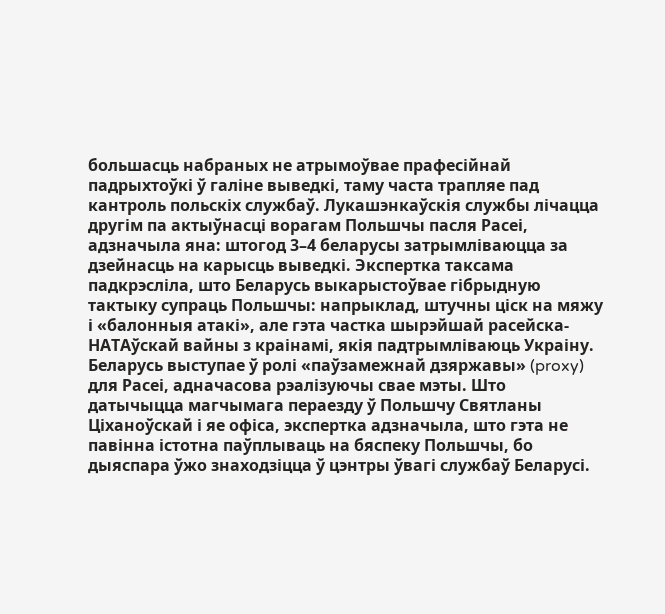большасць набраных не атрымоўвае прафесійнай падрыхтоўкі ў галіне выведкі, таму часта трапляе пад кантроль польскіх службаў. Лукашэнкаўскія службы лічацца другім па актыўнасці ворагам Польшчы пасля Расеі, адзначыла яна: штогод 3–4 беларусы затрымліваюцца за дзейнасць на карысць выведкі. Экспертка таксама падкрэсліла, што Беларусь выкарыстоўвае гібрыдную тактыку супраць Польшчы: напрыклад, штучны ціск на мяжу і «балонныя атакі», але гэта частка шырэйшай расейска-НАТАўскай вайны з краінамі, якія падтрымліваюць Украіну. Беларусь выступае ў ролі «паўзамежнай дзяржавы» (proxy) для Расеі, адначасова рэалізуючы свае мэты. Што датычыцца магчымага пераезду ў Польшчу Святланы Ціханоўскай і яе офіса, экспертка адзначыла, што гэта не павінна істотна паўплываць на бяспеку Польшчы, бо дыяспара ўжо знаходзіцца ў цэнтры ўвагі службаў Беларусі.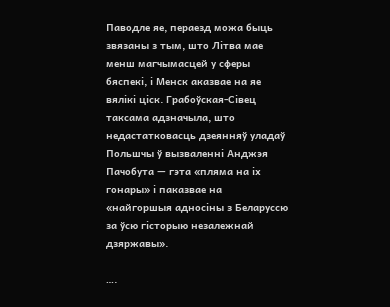Паводле яе, пераезд можа быць звязаны з тым, што Літва мае менш магчымасцей у сферы бяспекі, і Менск аказвае на яе вялікі ціск. Грабоўская-Сівец таксама адзначыла, што недастатковасць дзеянняў уладаў Польшчы ў вызваленні Анджэя Пачобута — гэта «пляма на іх гонары» і паказвае на «найгоршыя адносіны з Беларуссю за ўсю гісторыю незалежнай дзяржавы».

….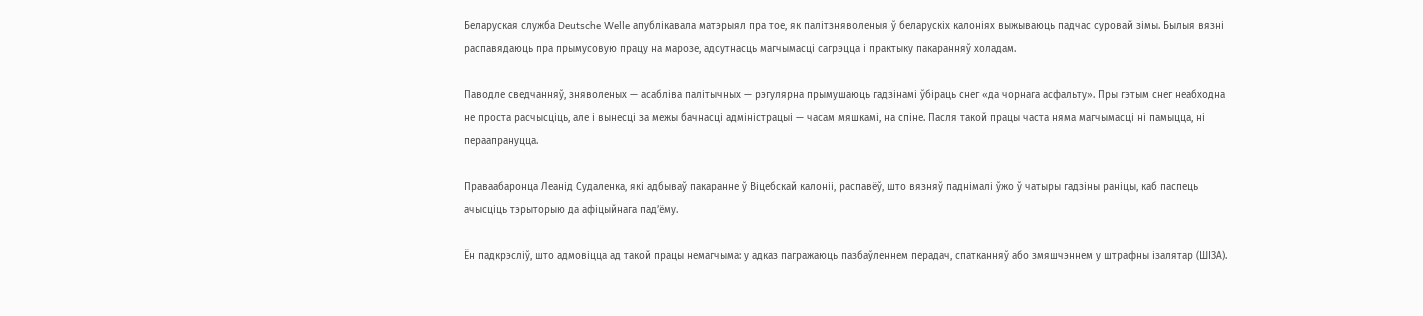Беларуская служба Deutsche Welle апублікавала матэрыял пра тое, як палітзняволеныя ў беларускіх калоніях выжываюць падчас суровай зімы. Былыя вязні распавядаюць пра прымусовую працу на марозе, адсутнасць магчымасці сагрэцца і практыку пакаранняў холадам.

Паводле сведчанняў, зняволеных — асабліва палітычных — рэгулярна прымушаюць гадзінамі ўбіраць снег «да чорнага асфальту». Пры гэтым снег неабходна не проста расчысціць, але і вынесці за межы бачнасці адміністрацыі — часам мяшкамі, на спіне. Пасля такой працы часта няма магчымасці ні памыцца, ні пераапрануцца.

Праваабаронца Леанід Судаленка, які адбываў пакаранне ў Віцебскай калоніі, распавёў, што вязняў паднімалі ўжо ў чатыры гадзіны раніцы, каб паспець ачысціць тэрыторыю да афіцыйнага пад’ёму.

Ён падкрэсліў, што адмовіцца ад такой працы немагчыма: у адказ пагражаюць пазбаўленнем перадач, спатканняў або змяшчэннем у штрафны ізалятар (ШІЗА).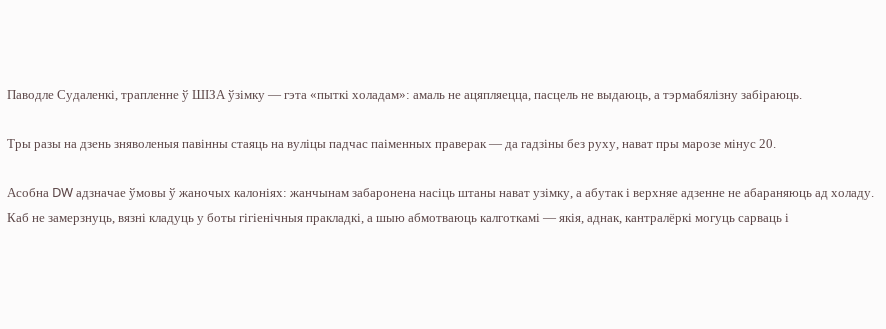Паводле Судаленкі, трапленне ў ШІЗА ўзімку — гэта «пыткі холадам»: амаль не ацяпляецца, пасцель не выдаюць, а тэрмабялізну забіраюць.

Тры разы на дзень зняволеныя павінны стаяць на вуліцы падчас паіменных праверак — да гадзіны без руху, нават пры марозе мінус 20.

Асобна DW адзначае ўмовы ў жаночых калоніях: жанчынам забаронена насіць штаны нават узімку, а абутак і верхняе адзенне не абараняюць ад холаду. Каб не замерзнуць, вязні кладуць у боты гігіенічныя пракладкі, а шыю абмотваюць калготкамі — якія, аднак, кантралёркі могуць сарваць і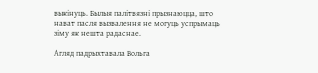выкінуць. Былыя палітвязні прызнаюцца, што нават пасля вызвалення не могуць успрымаць зіму як нешта радаснае.

Агляд падрыхтавала Вольга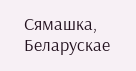Сямашка, Беларускае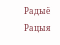Радыё Рацыя